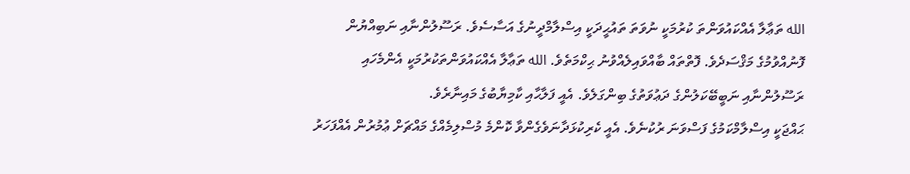الله ތަޢާލާ އެއްކައުވަންތަ ކުރުމަކީ ނުވަތަ ތައުޙީދަކީ އިސްލާމްދީނުގެ އަސާސެވެ. ރަސޫލުންނާއި ނަބިއްޔުން ފޮނުއްވުމުގެ މަޤްސަދެވެ. ފޮތްތައް ބާއްވައިލެއްވުނު ޙިކްމަތެވެ. الله ތަޢާލާ އެއްކައުވަންތަކުރުމަކީ އެންމެހައި ރަސޫލުންނާއި ނަބީބޭކަލުންގެ ދަޢުވަތުގެ ބިންގަލެވެ. އެއީ ފަލާޙާއި ކާމިޔާބުގެ މައިނާރެވެ.
ޙައްޖަކީ އިސްލާމްކަމުގެ ފަސްވަނަ ރުކުނެވެ. އެއީ ކެރިކުޅަދާނަވެގެންވާ ކޮންމެ މުސްލިމެއްގެ މައްޗަށް ޢުމުރުން އެއްފަހަރު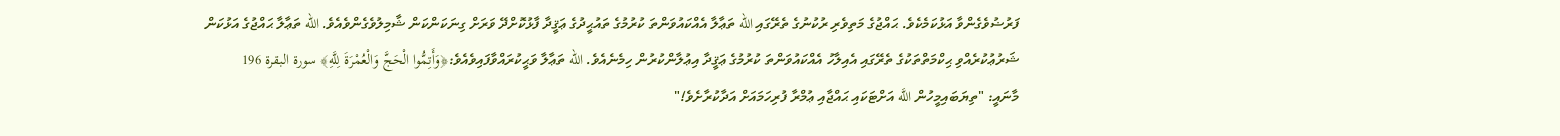ފަރުޟުވެގެންވާ އަޅުކަމެކެވެ. ޙައްޖުގެ މަތިވެރި ރުކުނުގެ ތެރޭގައި الله ތަޢާލާ އެއްކައުވަންތަ ކުރުމުގެ ތައުޙީދުގެ ޢަޤީދާ ފާޅުކޮށްދޭ ވަރަށް ގިނަކަންކަން ޝާމިލުވެގެންވެއެވެ. الله ތަޢާލާ ޙައްޖުގެ އަޅުކަން ޝަރުޢުކުރެއްވި ޙިކްމަތްތަކުގެ ތެރޭގައި އެއިލާހު އެއްކައުވަންތަ ކުރުމުގެ ޢަޤީދާ އިޢުލާންކުރުން ހިމެނެއެވެ. الله ތަޢާލާ ވަޙީކުރައްވާފައިވެއެވެ:﴿وَأَتِمُّوا الْحَجَّ وَالْعُمْرَةَ لِلَّهِ﴾ سورة البقرة 196
މާނައީ: "ތިޔަބައިމީހުން اللَّه އަށްޓަކައި ޙައްޖާއި ޢުމްރާ ފުރިހަމައަށް އަދާކުރާށެވެ!"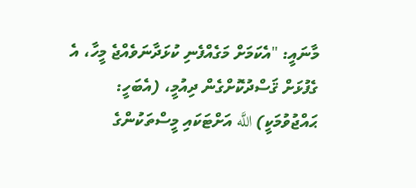މާނައީ: "އެކަމަށް މަގެއްފެނި ކުޅަދާނަވެއްޖެ މީހާ، އެ ގެފުޅަށް ޤަސްދުކޮށްގެން ދިއުމީ، (އެބަހީ: ޙައްޖުވުމަކީ) اللَّه އަށްޓަކައި މީސްތަކުންގެ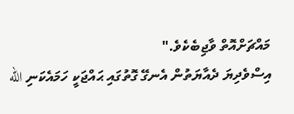މައްޗަށްއޮތް ވާޖިބެކެވެ."
އިސްވެދިޔަ ދެއާޔަތުން އެނގޭ ގޮތުގައި ޙައްޖަކީ ހަމައެކަނި الله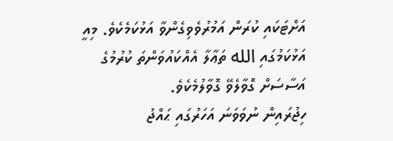އަށްޓަކައި ކުރަން އަމުރުވެވިގެންވާ އަޅުކަމެކެވެ. މިއީ އަޅުކަމުގައި الله ތަޢާލާ އެއްކައުވަންތަ ކުރުމުގެ އަސާސަށް ގޮވާލެވޭ ގޮވާލުމެކެވެ.
ހިޖުރައިން ނުވަވަނަ އަހަރުގައި ޙައްޖު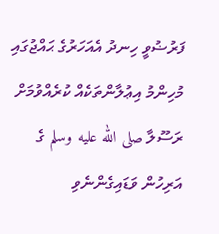ފަރުޟުވީ ހިނދު އެއަހަރުގެ ޙައްޖުގައި މުހިންމު އިޢުލާންތަކެއް ކުރެއްވުމަށް ރަސޫލާ صلى الله عليه وسلم ގެ އަރިހުން ވަޑައިގެންނެވި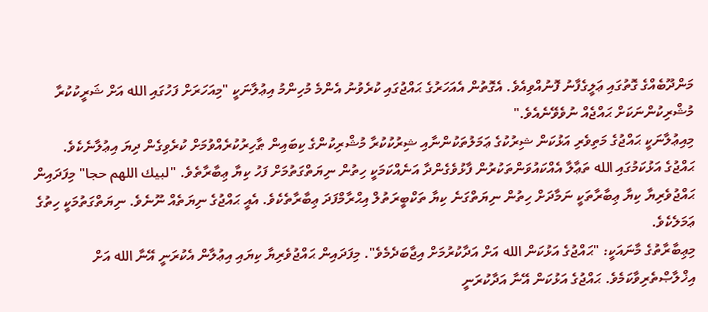މަންދޫބެއްގެ ގޮތުގައި ޢަލީގެފާނު ފޮނުއްވިއެވެ. އެގޮތުން އެއަހަރުގެ ޙައްޖުގައި ކުރެވުނު އެންމެ މުހިންމު އިޢުލާނަކީ "މިއަހަރަށް ފަހުގައި الله އަށް ޝަރީކުކުރާ މުޝްރިކުންނަކަށް ޙައްޖެއް ނުވެވޭނެއެވެ."
މިއިޢުލާނަކީ ޙައްޖުގެ މަތިވެރި އަޅުކަން ޝިރުކުގެ ޢަމަލުތަކުންނާއި ޝިރުކުކުރާ މުޝްރިކުންގެ ކިބައިން ޠާހިރުކުރެއްވުމަށް ކުރެވިގެން ދިޔަ އިޢުލާނެކެވެ.
ޙައްޖުގެ އަޅުކަމުގައި الله ތަޢާލާ އެއްކައުވަންތަކުރުން ފާޅުވެގެންދާ އަނެއްކަމަކީ ހިތުން ނިޔަތްގަތުމަށް ފަހު ކިޔާ ޢިބާރާތެވެ. "لبيك اللهم حجا" މިފަދައިން ޙައްޖުވެރިޔާ ކިޔާ ޢިބާރާތަކީ ނަމާދަށް ހިތުން ނިޔަތްގަނެ ކިޔާ ތަކްބީރަތުލް އިޙްރާމްފަދަ ޢިބާރާތެކެވެ. އެއީ ޙައްޖުގެ ނިޔަތެއް ނޫނެވެ. ނިޔަތްގަތުމަކީ ހިތުގެ ޢަމަލެކެވެ.
މިޢިބާރާތުގެ މާނައަކީ: "ޙައްޖުގެ އަޅުކަން الله އަށް އަދާކުރުމަށް އިޖާބަދެމެވެ". މިފަދައިން ޙައްޖުވެރިޔާ ކިޔައި އިޢުލާން އެކުރަނީ އޭނާ الله އަށް އިޚްލާޞްތެރިވާކަމެވެ. ޙައްޖުގެ އަޅުކަން އޭނާ އަދާކުރަނީ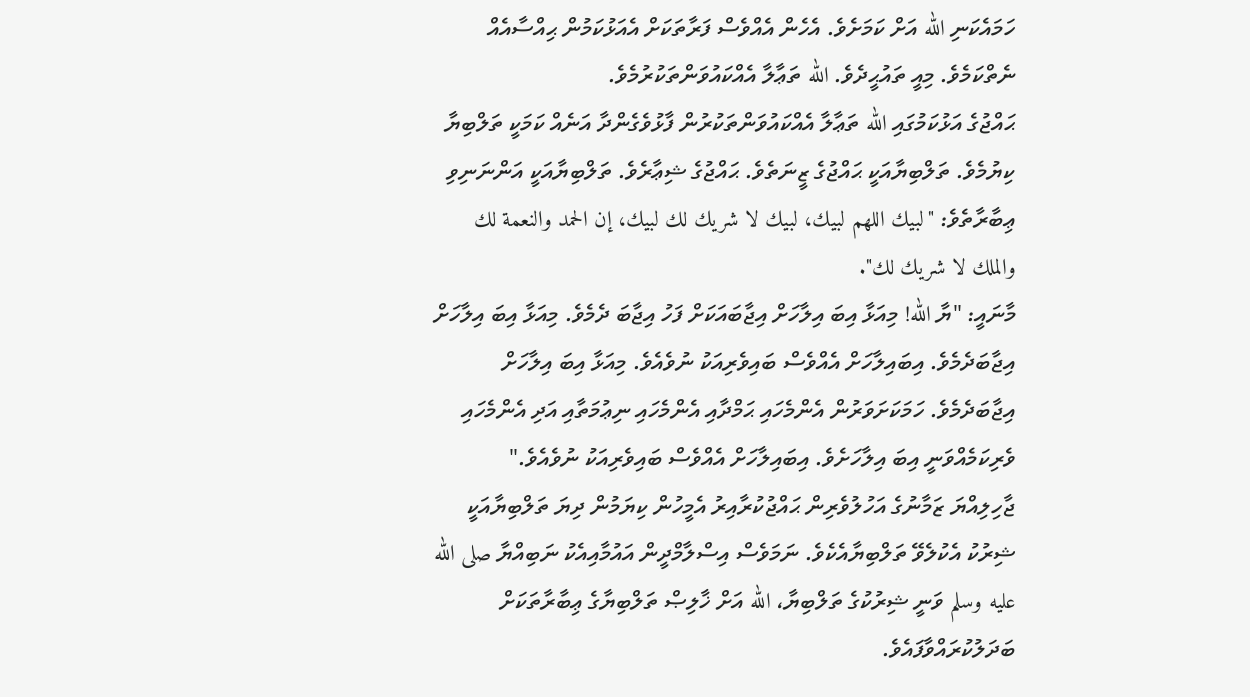ހަމައެކަނި الله އަށް ކަމަށެވެ. އެހެން އެއްވެސް ފަރާތަކަށް އެއަޅުކަމުން ޙިއްސާއެއް ނެތްކަމެވެ. މިއީ ތައުޙީދެވެ. الله ތަޢާލާ އެއްކައުވަންތަކުރުމެވެ.
ޙައްޖުގެ އަޅުކަމުގައި الله ތަޢާލާ އެއްކައުވަންތަކުރުން ފާޅުވެގެންދާ އަނެއް ކަމަކީ ތަލްބިޔާ ކިޔުމެވެ. ތަލްބިޔާއަކީ ޙައްޖުގެ ޒީނަތެވެ. ޙައްޖުގެ ޝިޢާރެވެ. ތަލްބިޔާއަކީ އަންނަނިވި ޢިބާރާތެވެ: "لبيك اللهم لبيك، لبيك لا شريك لك لبيك، إن الحمد والنعمة لك والملك لا شريك لك".
މާނައީ: "ޔާ الله! މިއަޅާ އިބަ އިލާހަށް އިޖާބައަކަށް ފަހު އިޖާބަ ދެމެވެ. މިއަޅާ އިބަ އިލާހަށް އިޖާބަދެމެވެ. އިބައިލާހަށް އެއްވެސް ބައިވެރިއަކު ނުވެއެވެ. މިއަޅާ އިބަ އިލާހަށް އިޖާބަދެމެވެ. ހަމަކަށަވަރުން އެންމެހައި ޙަމްދާއި އެންމެހައި ނިޢުމަތާއި އަދި އެންމެހައި ވެރިކަމެއްވަނީ އިބަ އިލާހަށެވެ. އިބައިލާހަށް އެއްވެސް ބައިވެރިއަކު ނުވެއެވެ."
ޖާހިލިއްޔަ ޒަމާނުގެ އަހުލުވެރިން ޙައްޖުކުރާއިރު އެމީހުން ކިޔަމުން ދިޔަ ތަލްބިޔާއަކީ ޝިރުކު އެކުލެވޭ ތަލްބިޔާއެކެވެ. ނަމަވެސް އިސްލާމްދީން އައުމާއިއެކު ނަބިއްޔާ صلى الله عليه وسلم ވަނީ ޝިރުކުގެ ތަލްބިޔާ، الله އަށް ޚާލިޞް ތަލްބިޔާގެ ޢިބާރާތަކަށް ބަދަލުކުރައްވާފައެވެ.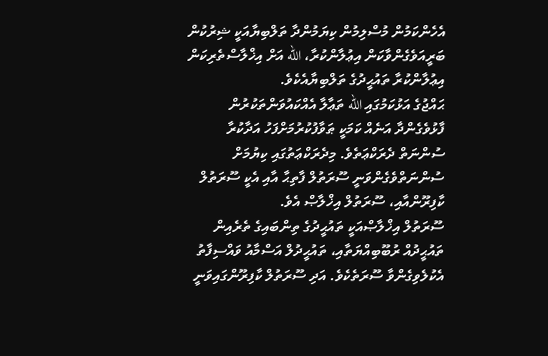އެހެންކަމުން މުސްލިމުން ކިޔަމުންދާ ތަލްބިޔާއަކީ ޝިރުކުން ބަރީއަވެގެންވާކަން އިޢުލާންކުރާ، الله އަށް އިޚްލާސްތެރިކަން އިޢުލާންކުރާ ތައުޙީދުގެ ތަލްބިޔާއެކެވެ.
ޙައްޖުގެ އަޅުކަމުގައި الله ތަޢާލާ އެއްކައުވަންތަކުރުން ފާޅުވެގެންދާ އަނެއް ކަމަކީ ޠަވާފުކުރުމަށްފަހު އަދާކުރާ ސުންނަތް ދެރަކްޢަތެވެ. މިދެރަކްޢަތުގައި ކިޔުމަށް ސުންނަތްވެގެންވަނީ ސޫރަތުލް ފާތިޙާ އާއި އެކީ ސޫރަތުލް ކާފިރޫންއާއި، ސޫރަތުލް އިޚްލާޞް އެވެ.
ސޫރަތުލް އިޚްލާޞްއަކީ ތައުޙީދުގެ ތިންބައިގެ ތެރެއިން ތައުޙީދުއް ރުބޫބިއްޔަތާއި، ތައުޙީދުލް އަސްމާއު ވައްސިފާތު އެކުލެވިގެންވާ ސޫރަތެކެވެ. އަދި ސޫރަތުލް ކާފިރޫންގައިވަނީ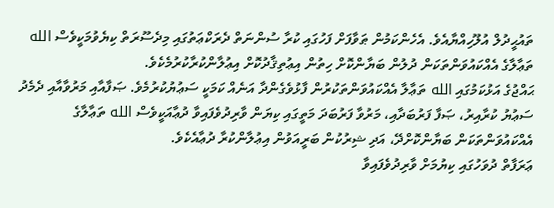ތައުޙީދުލް އުލޫހިއްޔާއެވެ. އެހެންކަމުން ޠަވާފަށް ފަހުގައި ކުރާ ސުންނަތް ދެރަކްޢަތުގައި މިދެސޫރަތް ކިޔެވުމަކީވެސް الله ތަޢާލާގެ އެއްކައުވަންތަކަން ދުލުން ބަޔާންކޮށް ހިތުން އިޢުތިޤާދުކޮށް އިޢުލާންކުރާކުރުމެކެވެ.
ޙައްޖުގެ އަޅުކަމުގައި الله ތަޢާލާ އެއްކައުވަންތަކުރުން ފާޅުވެގެންދާ އަނެއް ކަމަކީ ސަޢުޔުކުރުމެވެ. ޞަފާއާއި މަރުވާއާއި ދެމެދު ސަޢުޔު ކުރާއިރު، ޞަފާ ފަރުބަދާއި، މަރުވާ ފަރުބަދަ މަތީގައި ކިޔަން ވާރިދުވެފައިވާ ދުޢާއަކީވެސް الله ތަޢާލާގެ އެއްކައުވަންތަކަން ބަޔާންކޮށްދޭ، އަދި ޝިރުކުން ބަރީއަވުން އިޢުލާންކުރާ ދުޢާއެކެވެ.
ޢަރަފާތް ދުވަހުގައި ކިޔުމަށް ވާރިދުވެފައިވާ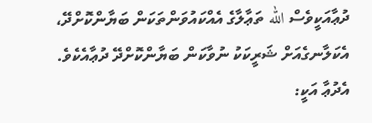ދުޢާއަކީވެސް الله ތަޢާލާގެ އެއްކައުވަންތަކަން ބަޔާންކޮށްދޭ، އެކަލާނގެއަށް ޝަރީކަކު ނުވާކަން ބަޔާންކޮށްދޭ ދުޢާއެކެވެ.
އެދުޢާ އަކީ: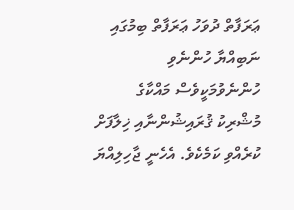ޢަރަފާތް ދުވަހު ޢަރަފާތް ބިމުގައި ނަބިއްޔާ ހުންނެވި ހުންނެވުމަކީވެސް މައްކާގެ މުޝްރިކު ޤުރައިޝުންނާއި ޚިލާފަށް ކުރެއްވި ކަމެކެވެ. އެހެނީ ޖާހިލިއްޔަ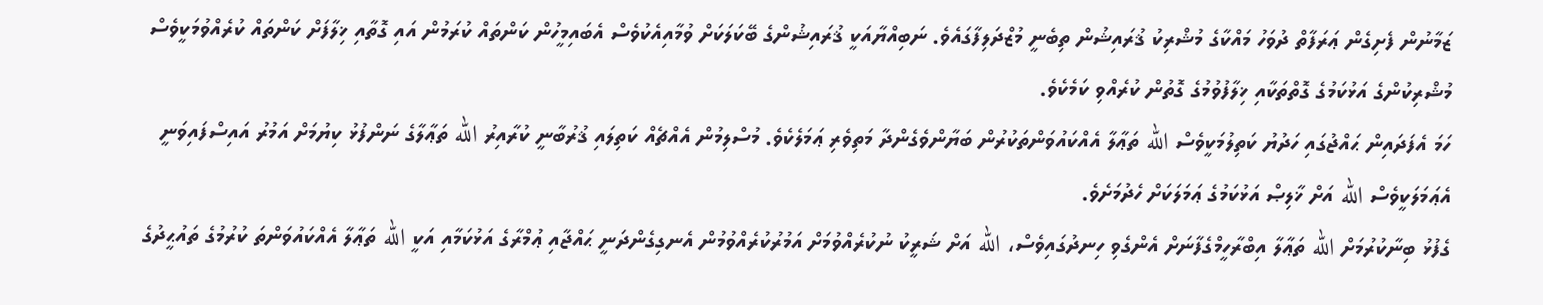ޒަމާނުން ފެށިގެން ޢަރަފާތް ދުވަހު މައްކާގެ މުޝްރިކު ޤުރައިޝުން ތިބެނީ މުޒްދަލިފާގައެވެ. ނަބިއްޔާއަކީ ޤުރައިޝުންގެ ބޭކަލަކަށް ވުމާއިއެކުވެސް އެބައިމީހުން ކަންތައް ކުރަމުން އައި ގޮތާއި ޚިލާފަށް ކަންތައް ކުރެއްވުމަކީވެސް މުޝްރިކުންގެ އަޅުކަމުގެ ގޮތްތަކާއި ޚިލާފުވުމުގެ ގޮތުން ކުރެއްވި ކަމެކެވެ.
ހަމަ އެފަދައިން ޙައްޖުގައި ހަދުޔު ކަތިލުމަކީވެސް الله ތަޢާލާ އެއްކައުވަންތަކުރުން ބަޔާންވެގެންދާ މަތިވެރި ޢަމަލެކެވެ. މުސްލިމުން އެއްޗެއް ކަތިލައި ޤުރުބާނީ ކުރާއިރު الله ތަޢާލާގެ ނަންފުޅު ކިޔުމަށް އަމުރު އައިސްފައިވަނީ އެޢަމަލަކީވެސް الله އަށް ޚާލިޞް އަޅުކަމުގެ ޢަމަލަކަށް ހެދުމަށެވެ.
ގެފުޅު ބިނާކުރުމަށް الله ތަޢާލާ އިބްރާހީމްގެފާނަށް އެންގެވި ހިނދުގައިވެސް، الله އަށް ޝަރީކު ނުކުރެއްވުމަށް އަމުރުކުރެއްވުމުން އެނގިގެންދަނީ ޙައްޖާއި ޢުމްރާގެ އަޅުކަމާއި އަކީ الله ތަޢާލާ އެއްކައުވަންތަ ކުރުމުގެ ތައުޙީދުގެ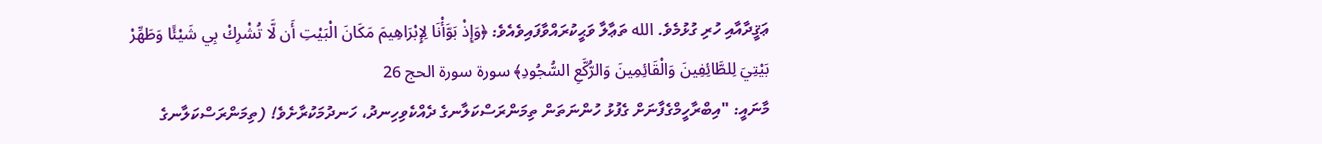ޢަޤީދާއާއި ހުރި ގުޅުމެވެ. الله ތަޢާލާ ވަޙީކުރައްވާފައިވެއެވެ: ﴿وَإِذْ بَوَّأْنَا لِإِبْرَاهِيمَ مَكَانَ الْبَيْتِ أَن لَّا تُشْرِكْ بِي شَيْئًا وَطَهِّرْ بَيْتِيَ لِلطَّائِفِينَ وَالْقَائِمِينَ وَالرُّكَّعِ السُّجُودِ﴾ سورة سورة الحج 26
މާނައީ: "އިބްރާހީމްގެފާނަށް ގެފުޅު ހުންނަތަން ތިމަންރަސްކަލާނގެ ދެއްކެވިހިނދު، ހަނދުމަކުރާށެވެ! (ތިމަންރަސްކަލާނގެ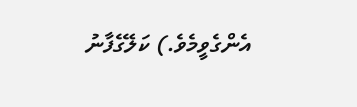އެންގެވީމެވެ.) ކަލޭގެފާނު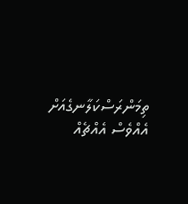ތިމަންރަސްކަލާނގެއަށް އެއްވެސް އެއްޗެއް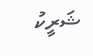ޝަރީކު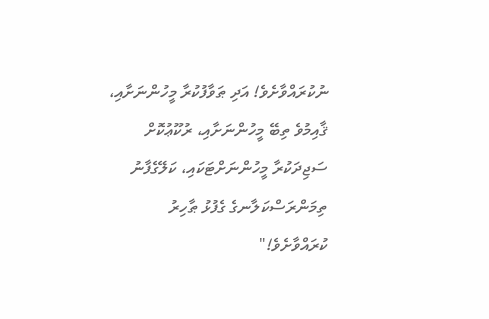ނުކުރައްވާށެވެ! އަދި ޠަވާފުކުރާ މީހުންނަށާއި، ޤާއިމުވެ ތިބޭ މީހުންނަށާއި، ރުކޫޢުކޮށް ސަޖިދަކުރާ މީހުންނަށްޓަކައި، ކަލޭގެފާނު ތިމަންރަސްކަލާނގެ ގެފުޅު ޠާހިރު ކުރައްވާށެވެ!"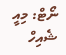ނޯޓް: މިއީ ޝެއިހް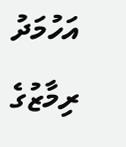އަހުމަދު ރިމާޒުގެ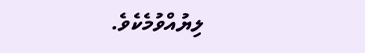ލިޔުއްވުމެކެވެ.